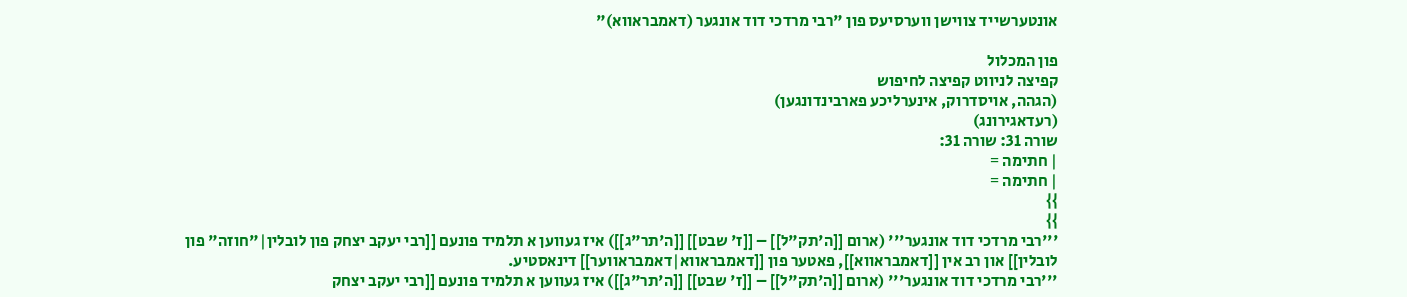אונטערשייד צווישן ווערסיעס פון "רבי מרדכי דוד אונגער (דאמבראווא)"

פון המכלול
קפיצה לניווט קפיצה לחיפוש
(הגהה, אויסדרוק, אינערליכע פארבינדונגען)
(רעדאגירונג)
שורה 31: שורה 31:
| חתימה =
| חתימה =
}}
}}
'''רבי מרדכי דוד אונגער''' (ארום [[ה'תק"ל]] – [[ז' שבט]] [[ה'תר"ג]]) איז געווען א תלמיד פונעם [[רבי יעקב יצחק פון לובלין|"חוזה" פון לובלין]] און רב אין [[דאמבראווא]], פאטער פון [[דאמבראווא|דאמבראווער]] דינאסטיע.
'''רבי מרדכי דוד אונגער''' (ארום [[ה'תק"ל]] – [[ז' שבט]] [[ה'תר"ג]]) איז געווען א תלמיד פונעם [[רבי יעקב יצחק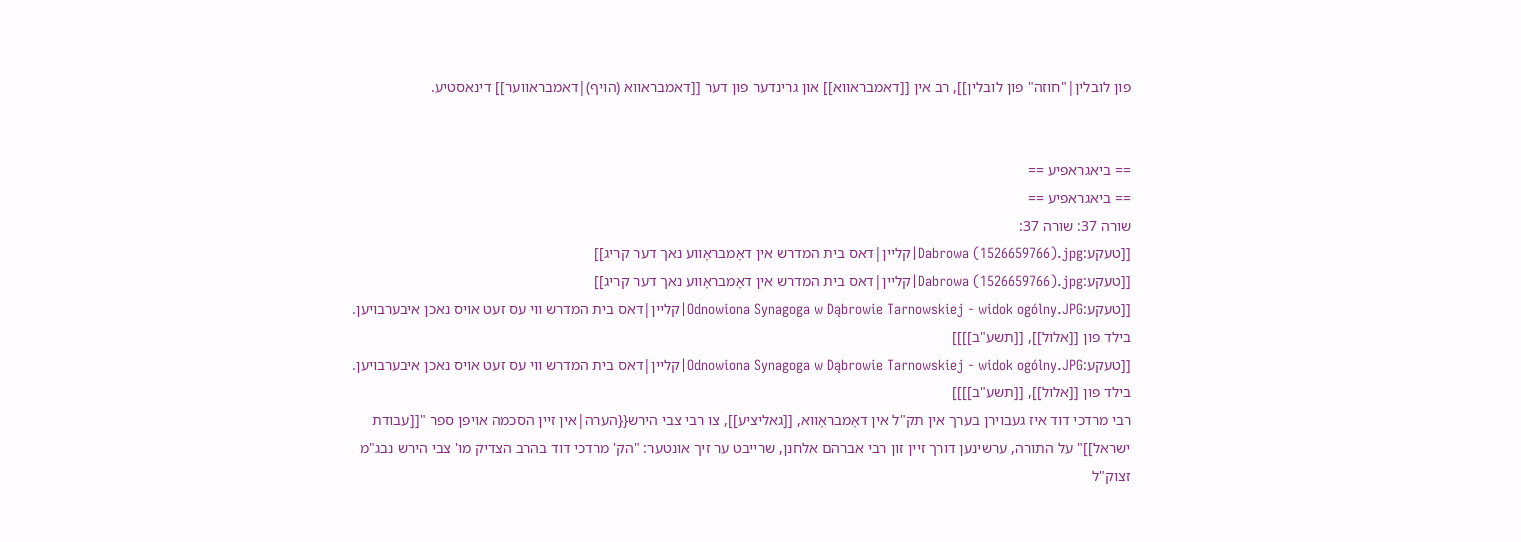פון לובלין|"חוזה" פון לובלין]], רב אין [[דאמבראווא]] און גרינדער פון דער [[דאמבראווא (הויף)|דאמבראווער]] דינאסטיע.


== ביאגראפיע ==
== ביאגראפיע ==
שורה 37: שורה 37:
[[טעקע:Dabrowa (1526659766).jpg|קליין|דאס בית המדרש אין דאָמבראָווע נאך דער קריג]]
[[טעקע:Dabrowa (1526659766).jpg|קליין|דאס בית המדרש אין דאָמבראָווע נאך דער קריג]]
[[טעקע:Odnowiona Synagoga w Dąbrowie Tarnowskiej - widok ogólny.JPG|קליין|דאס בית המדרש ווי עס זעט אויס נאכן איבערבויען. בילד פון [[אלול]], [[תשע"ב]]]]
[[טעקע:Odnowiona Synagoga w Dąbrowie Tarnowskiej - widok ogólny.JPG|קליין|דאס בית המדרש ווי עס זעט אויס נאכן איבערבויען. בילד פון [[אלול]], [[תשע"ב]]]]
רבי מרדכי דוד איז געבוירן בערך אין תק"ל אין דאָמבראָווא, [[גאליציע]], צו רבי צבי הירש{{הערה|אין זיין הסכמה אויפן ספר "[[עבודת ישראל]]" על התורה, ערשינען דורך זיין זון רבי אברהם אלחנן, שרייבט ער זיך אונטער: "הק' מרדכי דוד בהרב הצדיק מו' צבי הירש נבג"מ זצוק"ל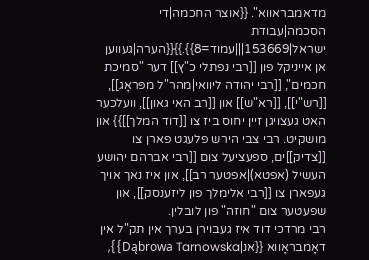מדאמבראווא". {{אוצר החכמה|די הסכמה|עבודת ישראל|153669|||עמוד=8}}.}}{{הערה|געווען אן אייניקל פון [[רבי נפתלי כ"ץ]] דער "סמיכת חכמים", [[רבי יהודה ליוואי|מהר"ל מפּראָג]], [[רש"י]], [[רא"ש]] און [[רב האי גאון]], וועלכער האט געצויגן זיין יחוס ביז צו [[דוד המלך]]}} און מושקיט. רבי צבי הירש פלעגט פארן צו [[צדיק]]ים, ספעציעל צום [[רבי אברהם יהושע העשיל (אפטא)|אפטער רב]], און איז נאך אויך געפארן צו [[רבי אלימלך פון ליזענסק]], און שפעטער צום "חוזה" פון לובלין.
רבי מרדכי דוד איז געבוירן בערך אין תק"ל אין דאָמבראָווא {{אנ|Dąbrowa Tarnowska}},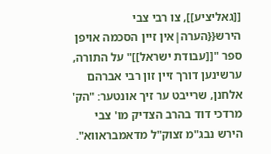[[גאליציע]], צו רבי צבי הירש{{הערה|אין זיין הסכמה אויפן ספר "[[עבודת ישראל]]" על התורה, ערשינען דורך זיין זון רבי אברהם אלחנן, שרייבט ער זיך אונטער: "הק' מרדכי דוד בהרב הצדיק מו' צבי הירש נבג"מ זצוק"ל מדאמבראווא".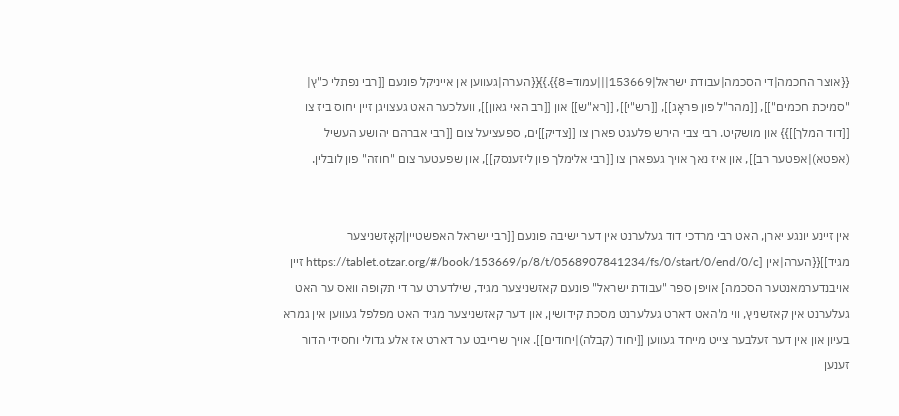{{אוצר החכמה|די הסכמה|עבודת ישראל|153669|||עמוד=8}}.}}{{הערה|געווען אן אייניקל פונעם [[רבי נפתלי כ"ץ| "סמיכת חכמים"]], [[מהר"ל פון פּראָג]], [[רש"י]], [[רא"ש]] און [[רב האי גאון]], וועלכער האט געצויגן זיין יחוס ביז צו [[דוד המלך]]}} און מושקיט. רבי צבי הירש פלעגט פארן צו [[צדיק]]ים, ספעציעל צום [[רבי אברהם יהושע העשיל (אפטא)|אפטער רב]], און איז נאך אויך געפארן צו [[רבי אלימלך פון ליזענסק]], און שפעטער צום "חוזה" פון לובלין.


אין זיינע יונגע יארן, האט רבי מרדכי דוד געלערנט אין דער ישיבה פונעם [[רבי ישראל האפשטיין|קאָזשניצער מגיד]]{{הערה|אין [https://tablet.otzar.org/#/book/153669/p/8/t/0568907841234/fs/0/start/0/end/0/c זיין אויבנדערמאנטער הסכמה] אויפן ספר "עבודת ישראל" פונעם קאזשניצער מגיד, שילדערט ער די תקופה וואס ער האט געלערנט אין קאזשניץ, ווי מ'האט דארט געלערנט מסכת קידושין, און דער קאזשניצער מגיד האט מפלפל געווען אין גמרא בעיון און אין דער זעלבער צייט מייחד געווען [[יחוד (קבלה)|יחודים]]. אויך שרייבט ער דארט אז אלע גדולי וחסידי הדור זענען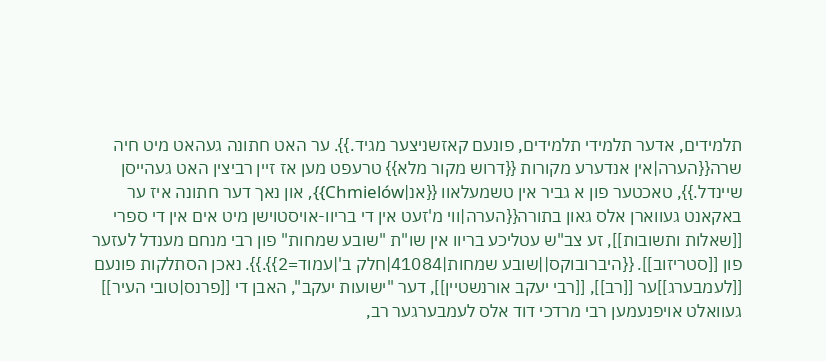תלמידים, אדער תלמידי תלמידים, פונעם קאזשניצער מגיד.}}. ער האט חתונה געהאט מיט חיה שרה{{הערה|אין אנדערע מקורות {{דרוש מקור מלא}} טרעפט מען אז זיין רביצין האט געהייסן שיינדל.}}, טאכטער פון א גביר אין טשמעלאוו {{אנ|Chmielów}}, און נאך דער חתונה איז ער באקאנט געווארן אלס גאון בתורה{{הערה|ווי מ'זעט אין די בריוו-אויסטוישן מיט אים אין די ספרי [[שאלות ותשובות]], זע צב"ש עטליכע בריוו אין שו"ת "שובע שמחות" פון רבי מנחם מענדל לעזער פון [[סטריזוב]]. {{היברובוקס||שובע שמחות|41084|חלק ב'|עמוד=2}}.}}. נאכן הסתלקות פונעם [[לעמבערג]]ער [[רב]], [[רבי יעקב אורנשטיין]], דער "ישועות יעקב", האבן די [[פרנס|טובי העיר]] געוואלט אויפנעמען רבי מרדכי דוד אלס לעמבערגער רב,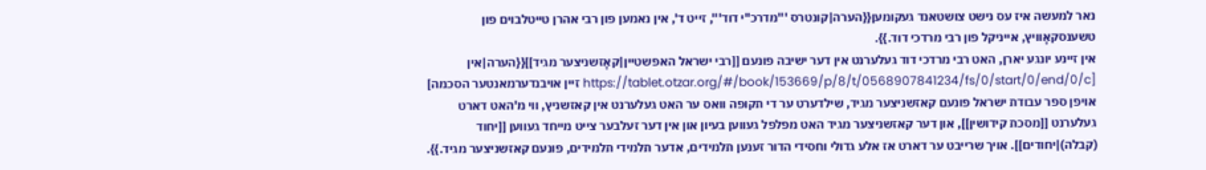נאר למעשה איז עס נישט צושטאנד געקומען{{הערה|קונטרס '''מדרכ"י דוד''', זייט ד', אין נאמען פון רבי אהרן טייטלבוים פון טשענסקאָוויץ, אייניקל פון רבי מרדכי דוד.}}.
אין זיינע יונגע יארן, האט רבי מרדכי דוד געלערנט אין דער ישיבה פונעם [[רבי ישראל האפשטיין|קאָזשניצער מגיד]]{{הערה|אין [https://tablet.otzar.org/#/book/153669/p/8/t/0568907841234/fs/0/start/0/end/0/c זיין אויבנדערמאנטער הסכמה] אויפן ספר עבודת ישראל פונעם קאזשניצער מגיד, שילדערט ער די תקופה וואס ער האט געלערנט אין קאזשניץ, ווי מ'האט דארט געלערנט [[מסכת קידושין]], און דער קאזשניצער מגיד האט מפלפל געווען בעיון און אין דער זעלבער צייט מייחד געווען [[יחוד (קבלה)|יחודים]]. אויך שרייבט ער דארט אז אלע גדולי וחסידי הדור זענען תלמידים, אדער תלמידי תלמידים, פונעם קאזשניצער מגיד.}}.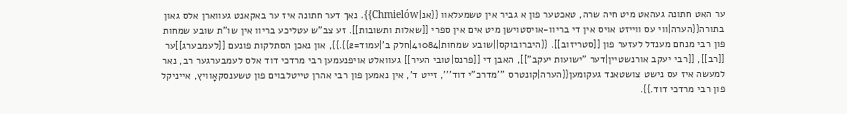ער האט חתונה געהאט מיט חיה שרה, טאכטער פון א גביר אין טשמעלאוו {{אנ|Chmielów}}. נאך דער חתונה איז ער באקאנט געווארן אלס גאון בתורה{{הערה|ווי עס ווייזט אויס אין די בריוו-אויסטוישן מיט אים אין ספרי [[שאלות ותשובות]]. זע צב"ש עטליכע בריוו אין שו"ת שובע שמחות פון רבי מנחם מענדל לעזער פון [[סטריזוב]]. {{היברובוקס||שובע שמחות|41084|חלק ב'|עמוד=2}}.}}, און נאכן הסתלקות פונעם [[לעמבערג]]ער [[רב]], [[רבי יעקב אורנשטיין|דער "ישועות יעקב"]], האבן די [[פרנס|טובי העיר]] געוואלט אויפנעמען רבי מרדכי דוד אלס לעמבערגער רב, נאר למעשה איז עס נישט צושטאנד געקומען{{הערה|קונטרס '''מדרכ"י דוד''', זייט ד', אין נאמען פון רבי אהרן טייטלבוים פון טשענסקאָוויץ, אייניקל פון רבי מרדכי דוד.}}.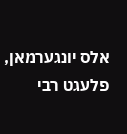אלס יונגערמאן, פלעגט רבי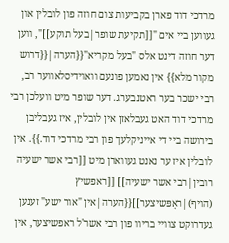מרדכי דוד פארן בקביעות צום חוזה פון לובלין און געווען ביי אים "[[תקיעת שופר|בעל תוקע]]", ווען דער חוזה דינט אלס "בעל מקריא"{{הערה|{{דרוש מקור מלא}} אין נאמען פונעם וואוידיסלאווער רב, רבי ישכר בער ראטנבערג. דער שופר מיט וועלכן רבי מרדכי דוד האט געבלאזן אין לובלין, איז געבליבן בירושה ביי די אייניקלעך פון רבי מרדכי דוד.}}. אין לובלין איז ער נאנט געווארן מיט [[רבי אשר ישעיה רובין|רבי אשר ישעיה]] [[ראפשיץ (הויף)|ראָפּשיצער]]{{הערה|אין "אור ישע" זענען געדרוקט צוויי בריוו פון רבי אשר'ל ראפשיצער, אין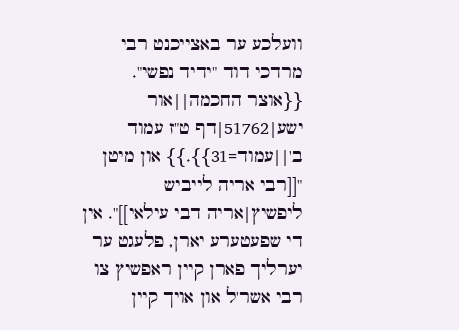וועלכע ער באצייכנט רבי מרדכי דוד "ידיד נפשי". {{אוצר החכמה||אור ישע|51762|דף ט"ז עמוד ב'||עמוד=31}}.}} און מיטן "[[רבי אריה לייביש ליפשיץ|אריה דבי עילאי]]". אין די שפעטערע יארן, פלעגט ער יערליך פארן קיין ראפשיץ צו רבי אשר'ל און אויך קיין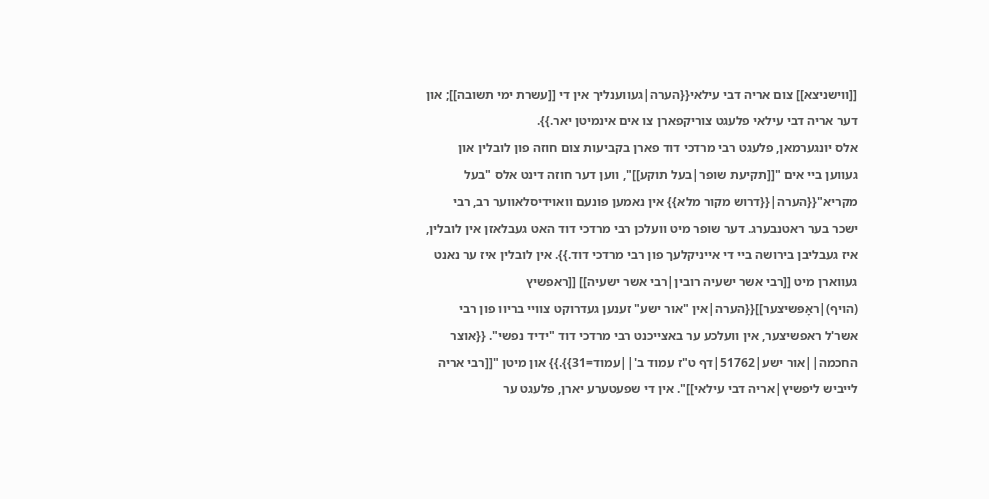[[ווישניצא]] צום אריה דבי עילאי{{הערה|געווענליך אין די [[עשרת ימי תשובה]]; און דער אריה דבי עילאי פלעגט צוריקפארן צו אים אינמיטן יאר.}}.
אלס יונגערמאן, פלעגט רבי מרדכי דוד פארן בקביעות צום חוזה פון לובלין און געווען ביי אים "[[תקיעת שופר|בעל תוקע]]", ווען דער חוזה דינט אלס "בעל מקריא"{{הערה|{{דרוש מקור מלא}} אין נאמען פונעם וואוידיסלאווער רב, רבי ישכר בער ראטנבערג. דער שופר מיט וועלכן רבי מרדכי דוד האט געבלאזן אין לובלין, איז געבליבן בירושה ביי די אייניקלעך פון רבי מרדכי דוד.}}. אין לובלין איז ער נאנט געווארן מיט [[רבי אשר ישעיה רובין|רבי אשר ישעיה]] [[ראפשיץ (הויף)|ראָפּשיצער]]{{הערה|אין "אור ישע" זענען געדרוקט צוויי בריוו פון רבי אשר'ל ראפשיצער, אין וועלכע ער באצייכנט רבי מרדכי דוד "ידיד נפשי". {{אוצר החכמה||אור ישע|51762|דף ט"ז עמוד ב'||עמוד=31}}.}} און מיטן "[[רבי אריה לייביש ליפשיץ|אריה דבי עילאי]]". אין די שפעטערע יארן, פלעגט ער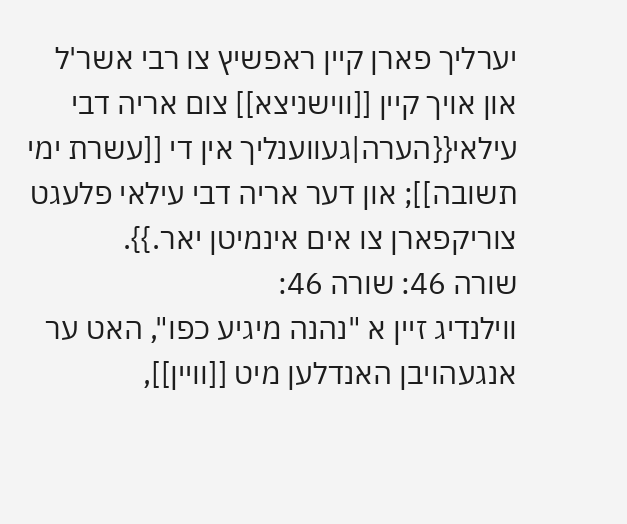יערליך פארן קיין ראפשיץ צו רבי אשר'ל און אויך קיין [[ווישניצא]] צום אריה דבי עילאי{{הערה|געווענליך אין די [[עשרת ימי תשובה]]; און דער אריה דבי עילאי פלעגט צוריקפארן צו אים אינמיטן יאר.}}.
שורה 46: שורה 46:
ווילנדיג זיין א "נהנה מיגיע כפו", האט ער אנגעהויבן האנדלען מיט [[וויין]],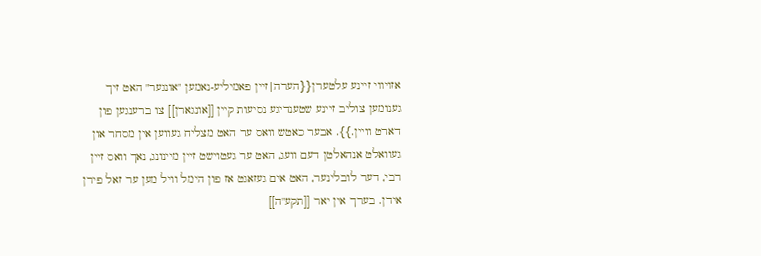אזויווי זיינע עלטערן{{הערה|זיין פאמיליע-נאמען "אונגער" האט זיך גענומען צוליב זיינע שטענדיגע נסיעות קיין [[אונגארן]] צו ברענגען פון דארט וויין.}}. אבער כאטש וואס ער האט מצליח געווען אין מסחר און געוואלט אנהאלטן דעם וועג, האט ער געטוישט זיין מיינונג, נאך וואס זיין רבי, דער לובלינער, האט אים געזאגט אז פון הימל וויל מען ער זאל פירן אידן. בערך אין יאר [[תקע"ה]]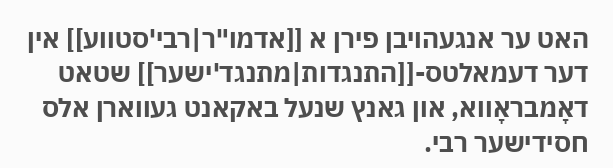האט ער אנגעהויבן פירן א [[אדמו"ר|רבי'סטווע]] אין דער דעמאלטס-[[התנגדות|מתנגד'ישער]] שטאט דאָמבראָווא, און גאנץ שנעל באקאנט געווארן אלס חסידישער רבי.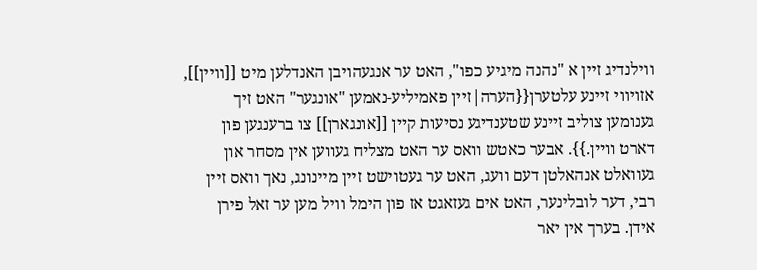ווילנדיג זיין א "נהנה מיגיע כפו", האט ער אנגעהויבן האנדלען מיט [[וויין]], אזויווי זיינע עלטערן{{הערה|זיין פאמיליע-נאמען "אונגער" האט זיך גענומען צוליב זיינע שטענדיגע נסיעות קיין [[אונגארן]] צו ברענגען פון דארט וויין.}}. אבער כאטש וואס ער האט מצליח געווען אין מסחר און געוואלט אנהאלטן דעם וועג, האט ער געטוישט זיין מיינונג, נאך וואס זיין רבי, דער לובלינער, האט אים געזאגט אז פון הימל וויל מען ער זאל פירן אידן. בערך אין יאר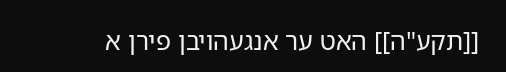[[תקע"ה]] האט ער אנגעהויבן פירן א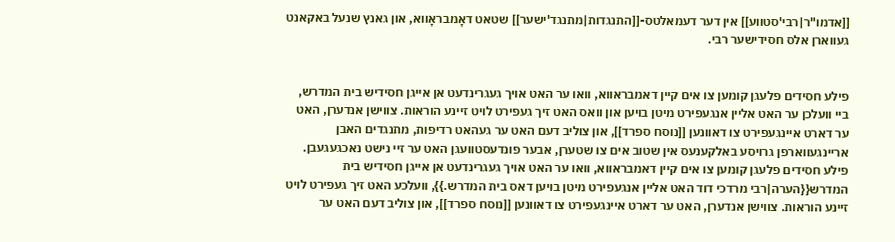[[אדמו"ר|רבי'סטווע]] אין דער דעמאלטס-[[התנגדות|מתנגד'ישער]] שטאט דאָמבראָווא, און גאנץ שנעל באקאנט געווארן אלס חסידישער רבי.


פילע חסידים פלעגן קומען צו אים קיין דאמבראווא, וואו ער האט אויך געגרינדעט אן אייגן חסידיש בית המדרש, ביי וועלכן ער האט אליין אנגעפירט מיטן בויען און וואס האט זיך געפירט לויט זיינע הוראות. צווישן אנדערן, האט ער דארט איינגעפירט צו דאוונען [[נוסח ספרד]], און צוליב דעם האט ער געהאט רדיפות, מתנגדים האבן אריינגעווארפן גרויסע באלקענעס אין שטוב אים צו שטערן, אבער פונדעסטוועגן האט ער זיי נישט נאכגעגעבן.
פילע חסידים פלעגן קומען צו אים קיין דאמבראווא, וואו ער האט אויך געגרינדעט אן אייגן חסידיש בית המדרש{{הערה|רבי מרדכי דוד האט אליין אנגעפירט מיטן בויען דאס בית המדרש.}}, וועלכע האט זיך געפירט לויט זיינע הוראות. צווישן אנדערן, האט ער דארט איינגעפירט צו דאוונען [[נוסח ספרד]], און צוליב דעם האט ער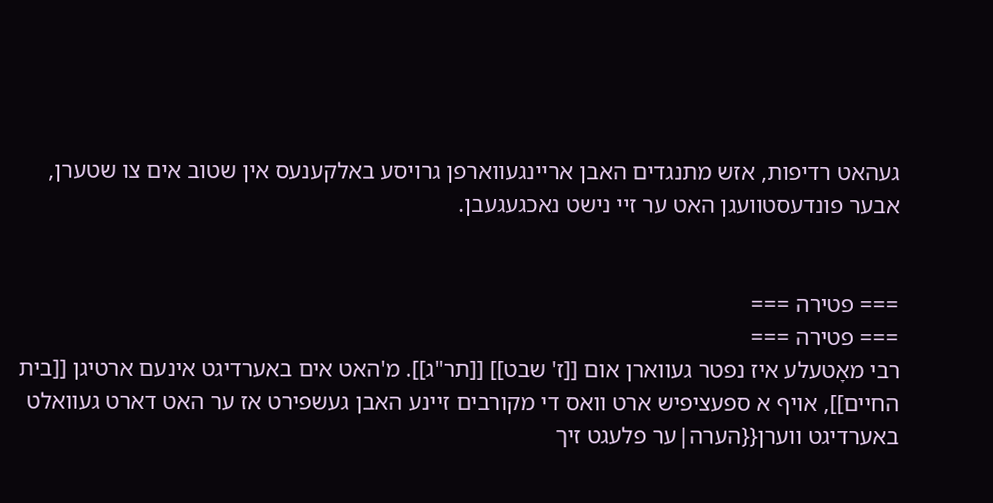געהאט רדיפות, אזש מתנגדים האבן אריינגעווארפן גרויסע באלקענעס אין שטוב אים צו שטערן, אבער פונדעסטוועגן האט ער זיי נישט נאכגעגעבן.


=== פטירה ===
=== פטירה ===
רבי מאָטעלע איז נפטר געווארן אום [[ז' שבט]] [[תר"ג]]. מ'האט אים באערדיגט אינעם ארטיגן [[בית החיים]], אויף א ספעציפיש ארט וואס די מקורבים זיינע האבן געשפירט אז ער האט דארט געוואלט באערדיגט ווערן{{הערה|ער פלעגט זיך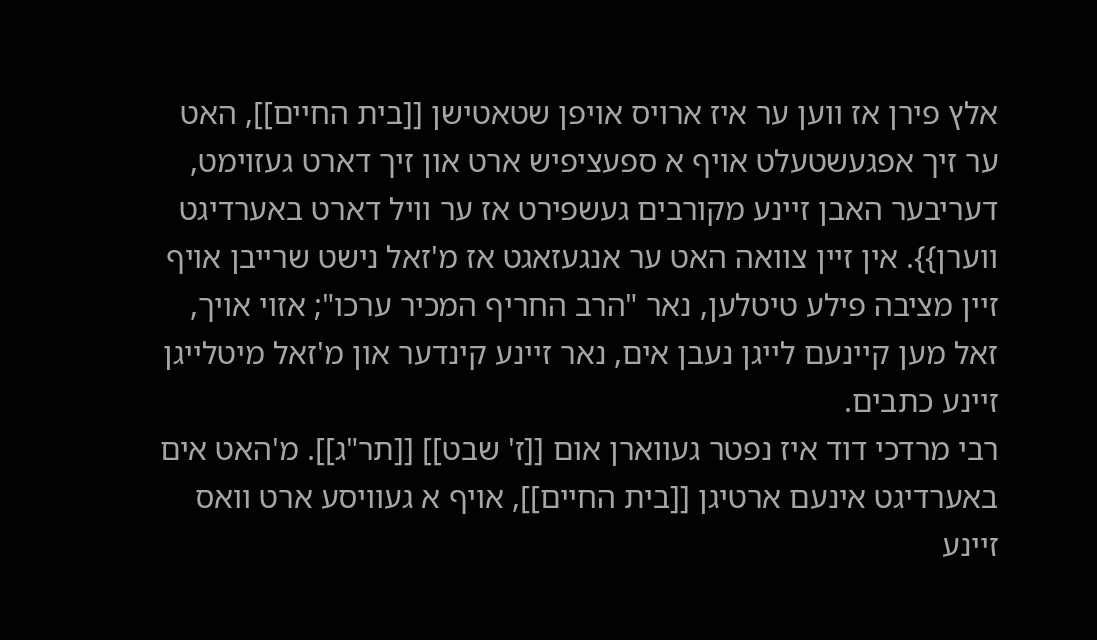אלץ פירן אז ווען ער איז ארויס אויפן שטאטישן [[בית החיים]], האט ער זיך אפגעשטעלט אויף א ספעציפיש ארט און זיך דארט געזוימט, דעריבער האבן זיינע מקורבים געשפירט אז ער וויל דארט באערדיגט ווערן}}. אין זיין צוואה האט ער אנגעזאגט אז מ'זאל נישט שרייבן אויף זיין מציבה פילע טיטלען, נאר "הרב החריף המכיר ערכו"; אזוי אויך, זאל מען קיינעם לייגן נעבן אים, נאר זיינע קינדער און מ'זאל מיטלייגן זיינע כתבים.
רבי מרדכי דוד איז נפטר געווארן אום [[ז' שבט]] [[תר"ג]]. מ'האט אים באערדיגט אינעם ארטיגן [[בית החיים]], אויף א געוויסע ארט וואס זיינע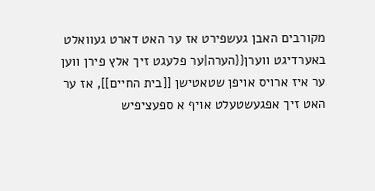מקורבים האבן געשפירט אז ער האט דארט געוואלט באערדיגט ווערן{{הערה|ער פלעגט זיך אלץ פירן ווען ער איז ארויס אויפן שטאטישן [[בית החיים]], אז ער האט זיך אפגעשטעלט אויף א ספעציפיש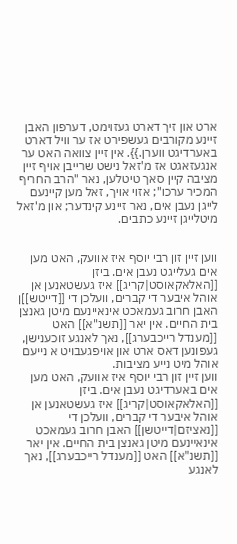ארט און זיך דארט געזוימט, דערפון האבן זיינע מקורבים געשפירט אז ער וויל דארט באערדיגט ווערן.}}. אין זיין צוואה האט ער אנגעזאגט אז מ'זאל נישט שרייבן אויף זיין מציבה קיין סאך טיטלען, נאר "הרב החריף המכיר ערכו"; אזוי אויך, זאל מען קיינעם לייגן נעבן אים, נאר זיינע קינדער; און מ'זאל מיטלייגן זיינע כתבים.


ווען זיין זון רבי יוסף איז אוועק, האט מען אים געלייגט נעבן אים. ביזן [[האלאקאוסט|קריג]] איז געשטאנען אן אוהל איבער די קברים, וועלכן די [[דייטש]]ן האבן חרוב געמאכט אינאיינעם מיטן גאנצן בית החיים. אין יאר [[תשנ"א]] האט [[מענדל רייכבערג]], נאך לאנגע זוכענישן, געפונען דאס ארט און אויפגעבויט א נייעם אוהל מיט נייע מציבות.
ווען זיין זון רבי יוסף איז אוועק, האט מען אים באערדיגט נעבן אים. ביזן [[האלאקאוסט|קריג]] איז געשטאנען אן אוהל איבער די קברים, וועלכן די [[נאציזם|דייטשן]] האבן חרוב געמאכט אינאיינעם מיטן גאנצן בית החיים. אין יאר [[תשנ"א]] האט [[מענדל רייכבערג]], נאך לאנגע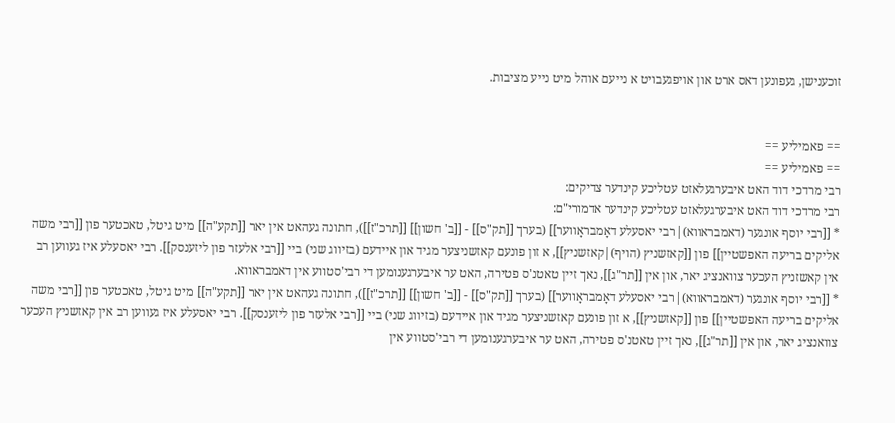זוכענישן, געפונען דאס ארט און אויפגעבויט א נייעם אוהל מיט נייע מציבות.


== פאמיליע ==
== פאמיליע ==
רבי מרדכי דוד האט איבערגעלאזט עטליכע קינדער צדיקים:
רבי מרדכי דוד האט איבערגעלאזט עטליכע קינדער אדמורי"ם:
* [[רבי יוסף אונגער (דאמבראווא)|רבי יאסעלע דאָמבראָווער]] (בערך [[תק"ס]] - [[ב' חשון]] [[תרכ"ז]]), חתונה געהאט אין יאר [[תקע"ה]] מיט גיטל, טאכטער פון [[רבי משה אליקים בריעה האפשטיין]] פון [[קאזשניץ (הויף)|קאזשניץ]], א זון פונעם קאזשניצער מגיד און איידעם (בזיווג שני) ביי [[רבי אלעזר פון ליזענסק]]. רבי יאסעלע איז געווען רב אין קאשזניץ העכער צוואנציג יאר, און אין [[תר"ג]], נאך זיין טאטנ'ס פטירה, האט ער איבערגענומען די רבי'סטווע אין דאמבראווא.
* [[רבי יוסף אונגער (דאמבראווא)|רבי יאסעלע דאָמבראָווער]] (בערך [[תק"ס]] - [[ב' חשון]] [[תרכ"ז]]), חתונה געהאט אין יאר [[תקע"ה]] מיט גיטל, טאכטער פון [[רבי משה אליקים בריעה האפשטיין]] פון [[קאזשניץ]], א זון פונעם קאזשניצער מגיד און איידעם (בזיווג שני) ביי [[רבי אלעזר פון ליזענסק]]. רבי יאסעלע איז געווען רב אין קאזשניץ העכער צוואנציג יאר, און אין [[תר"ג]], נאך זיין טאטנ'ס פטירה, האט ער איבערגענומען די רבי'סטווע אין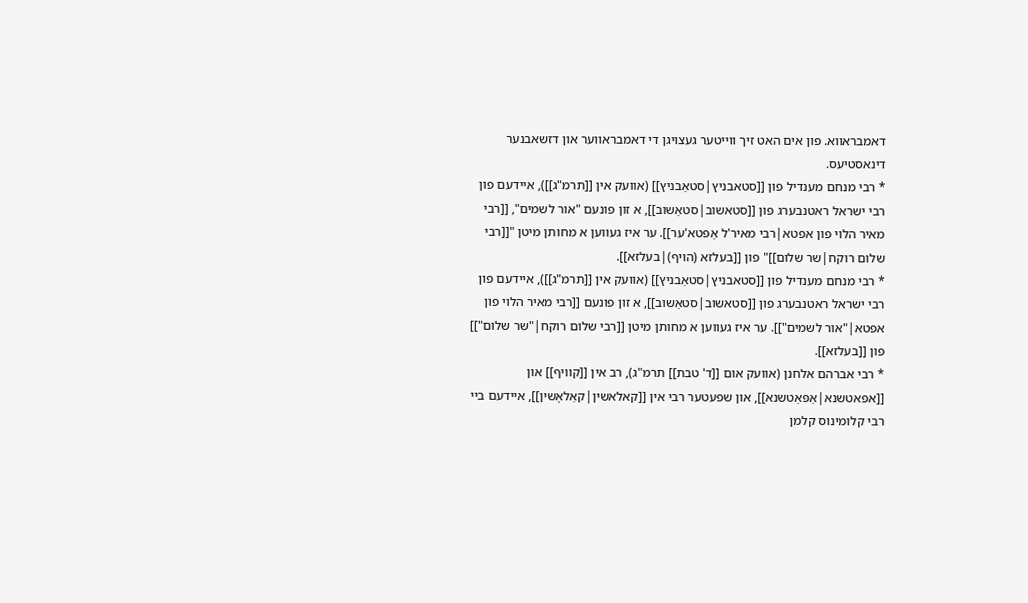דאמבראווא. פון אים האט זיך ווייטער געצויגן די דאמבראווער און דזשאבנער דינאסטיעס.
* רבי מנחם מענדיל פון [[סטאבניץ|סטאַבניץ]] (אוועק אין [[תרמ"ג]]), איידעם פון רבי ישראל ראטנבערג פון [[סטאשוב|סטאַשוב]], א זון פונעם "אור לשמים", [[רבי מאיר הלוי פון אפטא|רבי מאיר'ל אַפּטא'ער]]. ער איז געווען א מחותן מיטן "[[רבי שלום רוקח|שר שלום]]" פון [[בעלזא (הויף)|בעלזא]].
* רבי מנחם מענדיל פון [[סטאבניץ|סטאַבניץ]] (אוועק אין [[תרמ"ג]]), איידעם פון רבי ישראל ראטנבערג פון [[סטאשוב|סטאַשוב]], א זון פונעם [[רבי מאיר הלוי פון אפטא|"אור לשמים"]]. ער איז געווען א מחותן מיטן [[רבי שלום רוקח|"שר שלום"]] פון [[בעלזא]].
* רבי אברהם אלחנן (אוועק אום [[ד' טבת]] תרמ"ג), רב אין [[קוויף]] און [[אפאטשנא|אַפּאַטשנא]], און שפעטער רבי אין [[קאלאשין|קאַלאָשין]], איידעם ביי רבי קלומינוס קלמן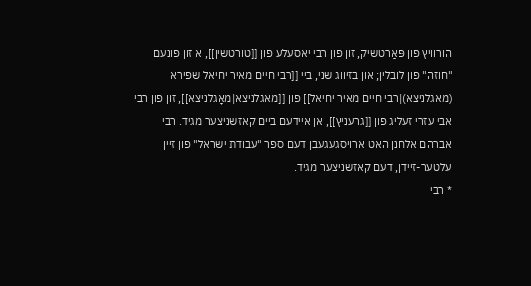הורוויץ פון פּאַרטשיק, זון פון רבי יאסעלע פון [[טורטשין]], א זון פונעם "חוזה" פון לובלין; און בזיווג שני, ביי [[רבי חיים מאיר יחיאל שפירא (מאגלניצא)|רבי חיים מאיר יחיאל]] פון [[מאגלניצא|מאָגלניצא]], זון פון רבי אבי עזרי זעליג פון [[גרעניץ]], אן איידעם ביים קאזשניצער מגיד. רבי אברהם אלחנן האט ארויסגעגעבן דעם ספר "עבודת ישראל" פון זיין עלטער-זיידן, דעם קאזשניצער מגיד.
* רבי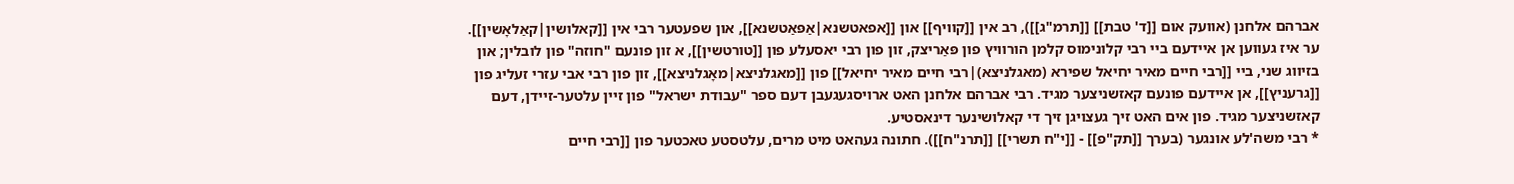אברהם אלחנן (אוועק אום [[ד' טבת]] [[תרמ"ג]]), רב אין [[קוויף]] און [[אפאטשנא|אַפּאַטשנא]], און שפעטער רבי אין [[קאלושין|קאַלאָשין]]. ער איז געווען אן איידעם ביי רבי קלונימוס קלמן הורוויץ פון פּאַריצק, זון פון רבי יאסעלע פון [[טורטשין]], א זון פונעם "חוזה" פון לובלין; און בזיווג שני, ביי [[רבי חיים מאיר יחיאל שפירא (מאגלניצא)|רבי חיים מאיר יחיאל]] פון [[מאגלניצא|מאָגלניצא]], זון פון רבי אבי עזרי זעליג פון [[גרעניץ]], אן איידעם פונעם קאזשניצער מגיד. רבי אברהם אלחנן האט ארויסגעגעבן דעם ספר "עבודת ישראל" פון זיין עלטער-זיידן, דעם קאזשניצער מגיד. פון אים האט זיך געצויגן זיך די קאלושינער דינאסטיע.
* רבי משה'לע אונגער (בערך [[תק"פ]] - [[י"ח תשרי]] [[תרנ"ח]]). חתונה געהאט מיט מרים, עלטסטע טאכטער פון [[רבי חיים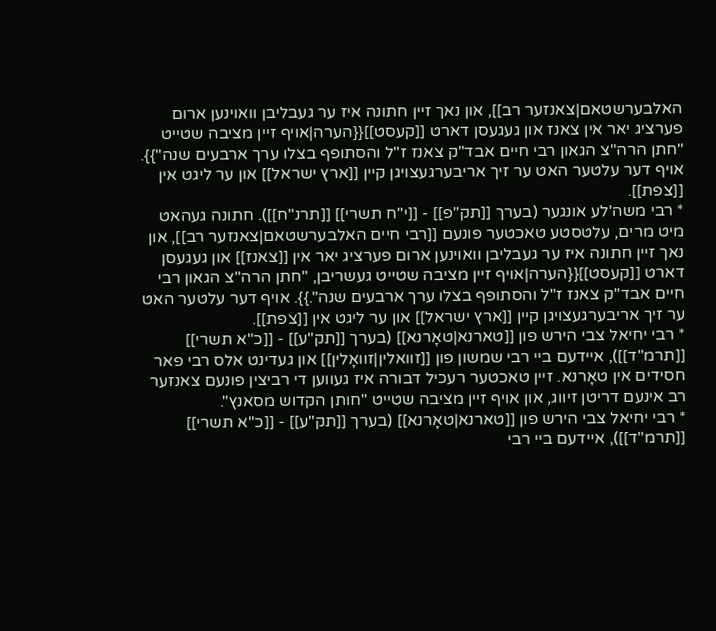האלבערשטאם|צאנזער רב]], און נאך זיין חתונה איז ער געבליבן וואוינען ארום פערציג יאר אין צאנז און געגעסן דארט [[קעסט]]{{הערה|אויף זיין מציבה שטייט "חתן הרה"צ הגאון רבי חיים אבד"ק צאנז ז"ל והסתופף בצלו ערך ארבעים שנה"}}. אויף דער עלטער האט ער זיך אריבערגעצויגן קיין [[ארץ ישראל]] און ער ליגט אין [[צפת]].
* רבי משה'לע אונגער (בערך [[תק"פ]] - [[י"ח תשרי]] [[תרנ"ח]]). חתונה געהאט מיט מרים, עלטסטע טאכטער פונעם [[רבי חיים האלבערשטאם|צאנזער רב]], און נאך זיין חתונה איז ער געבליבן וואוינען ארום פערציג יאר אין [[צאנז]] און געגעסן דארט [[קעסט]]{{הערה|אויף זיין מציבה שטייט געשריבן, "חתן הרה"צ הגאון רבי חיים אבד"ק צאנז ז"ל והסתופף בצלו ערך ארבעים שנה".}}. אויף דער עלטער האט ער זיך אריבערגעצויגן קיין [[ארץ ישראל]] און ער ליגט אין [[צפת]].
* רבי יחיאל צבי הירש פון [[טארנא|טאָרנא]] (בערך [[תק"ע]] - [[כ"א תשרי]] [[תרמ"ד]]), איידעם ביי רבי שמשון פון [[זוואלין|זוואָלין]] און געדינט אלס רבי פאר חסידים אין טאָרנא. זיין טאכטער רעכיל דבורה איז געווען די רביצין פונעם צאנזער רב אינעם דריטן זיווג, און אויף זיין מציבה שטייט "חותן הקדוש מסאנץ".
* רבי יחיאל צבי הירש פון [[טארנא|טאָרנא]] (בערך [[תק"ע]] - [[כ"א תשרי]] [[תרמ"ד]]), איידעם ביי רבי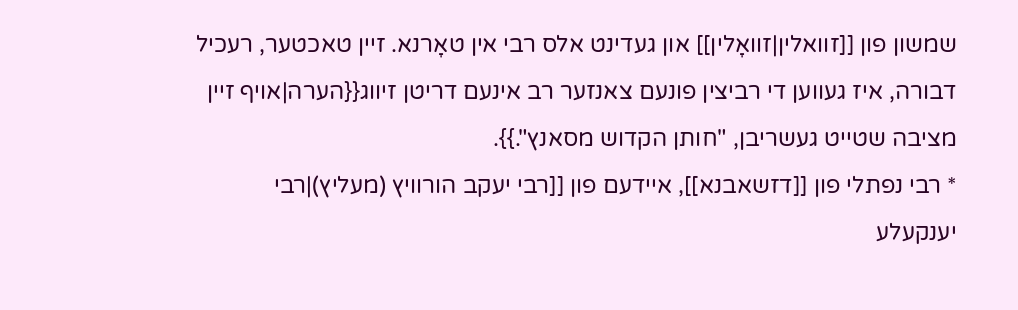שמשון פון [[זוואלין|זוואָלין]] און געדינט אלס רבי אין טאָרנא. זיין טאכטער, רעכיל דבורה, איז געווען די רביצין פונעם צאנזער רב אינעם דריטן זיווג{{הערה|אויף זיין מציבה שטייט געשריבן, "חותן הקדוש מסאנץ".}}.
* רבי נפתלי פון [[דזשאבנא]], איידעם פון [[רבי יעקב הורוויץ (מעליץ)|רבי יענקעלע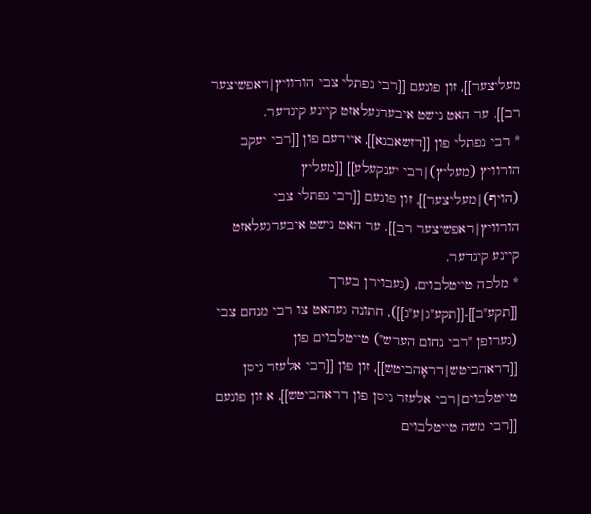מעליצער]], זון פונעם [[רבי נפתלי צבי הורוויץ|ראפשיצער רב]]. ער האט נישט איבערגעלאזט קיינע קינדער.
* רבי נפתלי פון [[דזשאבנא]], איידעם פון [[רבי יעקב הורוויץ (מעליץ)|רבי יענקעלע]] [[מעליץ (הויף)|מעליצער]], זון פונעם [[רבי נפתלי צבי הורוויץ|ראפשיצער רב]]. ער האט נישט איבערגעלאזט קיינע קינדער.
* מלכה טייטלבוים, (געבוירן בערך [[תקע"ב]]-[[תקע"ג|ע"ג]]), חתונה געהאט צו רבי מנחם צבי (גערופן "רבי נחום הערש") טייטלבוים פון [[דראהביטש|דראָהביטש]], זון פון [[רבי אלעזר ניסן טייטלבוים|רבי אלעזר ניסן פון דראהביטש]], א זון פונעם [[רבי משה טייטלבוים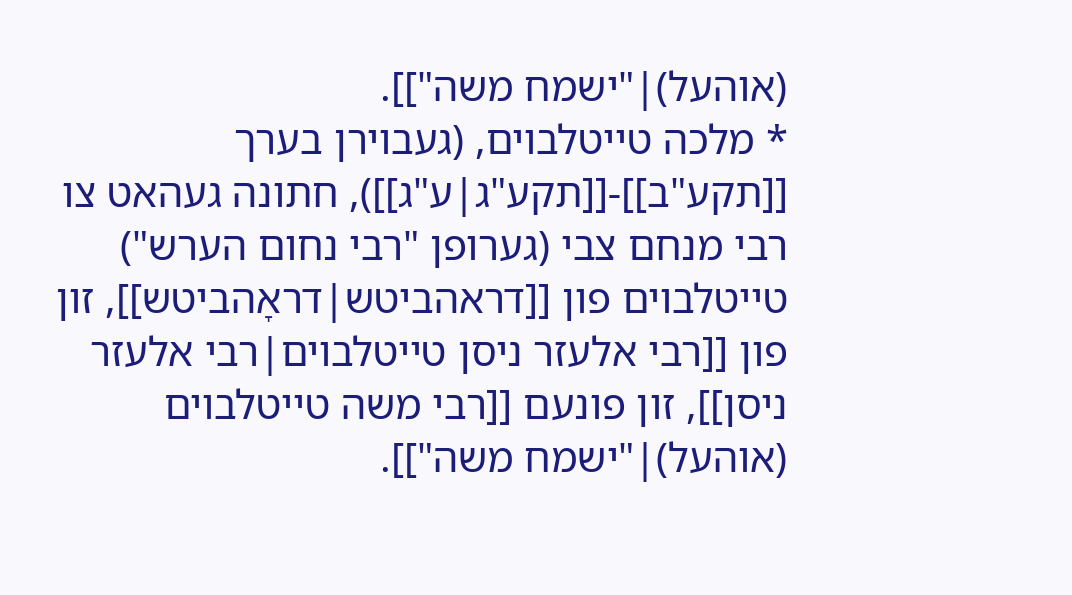(אוהעל)|"ישמח משה"]].
* מלכה טייטלבוים, (געבוירן בערך [[תקע"ב]]-[[תקע"ג|ע"ג]]), חתונה געהאט צו רבי מנחם צבי (גערופן "רבי נחום הערש") טייטלבוים פון [[דראהביטש|דראָהביטש]], זון פון [[רבי אלעזר ניסן טייטלבוים|רבי אלעזר ניסן]], זון פונעם [[רבי משה טייטלבוים (אוהעל)|"ישמח משה"]].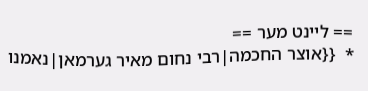== ליינט מער ==
*  {{אוצר החכמה|רבי נחום מאיר גערמאן|נאמנו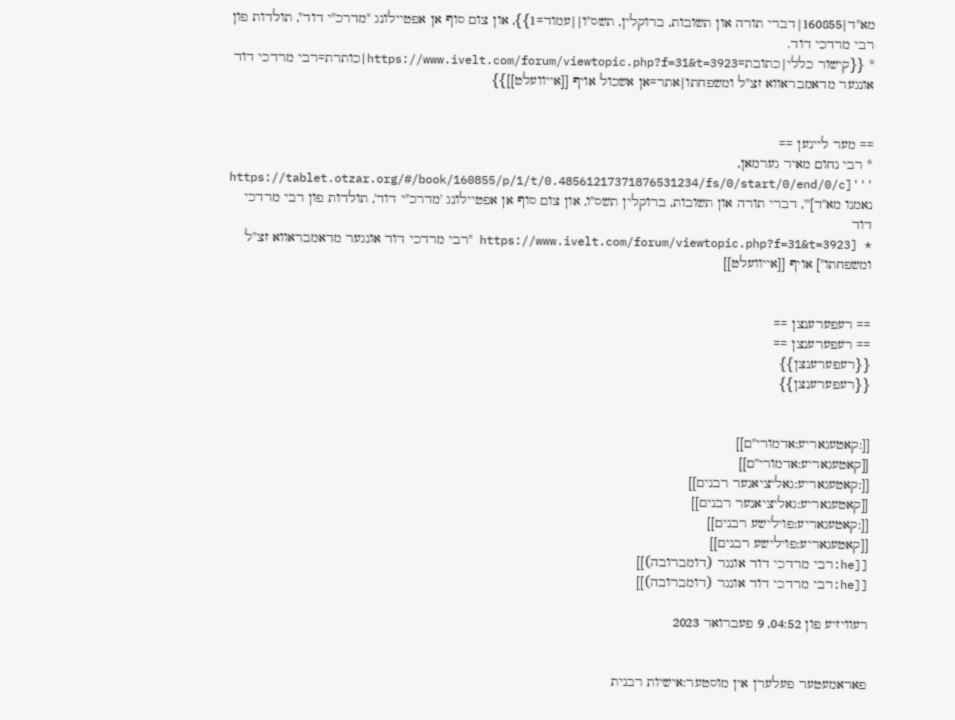מא"ד|160855|דברי תורה און תשובות, ברוקלין, תשס"ו||עמוד=1}}, און צום סוף אן אפטיילונג "מדרכ"י דוד", תולדות פון רבי מרדכי דוד.
* {{קישור כללי|כתובת=https://www.ivelt.com/forum/viewtopic.php?f=31&t=3923|כותרת=רבי מרדכי דוד אונגער מדאמבראווא זצ"ל ומשפחתו|אתר=אן אשכול אויף [[אייוועלט]]}}


== מער ליינען ==
* רבי נחום מאיר גערמאן, '''[https://tablet.otzar.org/#/book/160855/p/1/t/0.48561217371876531234/fs/0/start/0/end/0/c נאמנו מא"ד]''', דברי תורה און תשובות, ברוקלין תשס"ו, און צום סוף אן אפטיילונג 'מדרכ"י דוד', תולדות פון רבי מרדכי דוד
* [https://www.ivelt.com/forum/viewtopic.php?f=31&t=3923 "רבי מרדכי דוד אונגער מדאמבראווא זצ"ל ומשפחתו"] אויף [[אייוועלט]]


== רעפערענצן ==
== רעפערענצן ==
{{רעפערענצן}}
{{רעפערענצן}}


[[:קאטעגאריע:אדמורי"ם]]
[[קאטעגאריע:אדמורי"ם]]
[[:קאטעגאריע:גאליציאנער רבנים]]
[[קאטעגאריע:גאליציאנער רבנים]]
[[:קאטעגאריע:פוילישע רבנים]]
[[קאטעגאריע:פוילישע רבנים]]
[[he:רבי מרדכי דוד אונגר (דומברובה)]]
[[he:רבי מרדכי דוד אונגר (דומברובה)]]

רעוויזיע פון 04:52, 9 פעברואר 2023


פאראמעטער פעלערן אין מוסטער:אישיות רבנית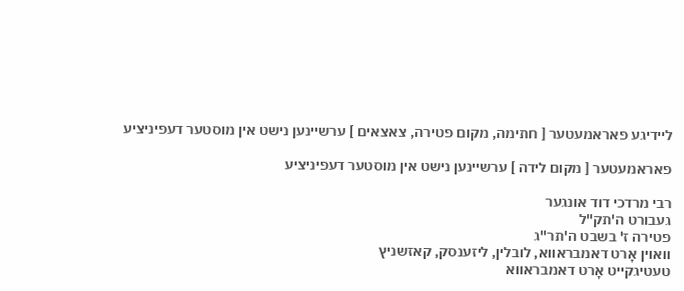ליידיגע פאראמעטער [ חתימה, מקום פטירה, צאצאים ] ערשיינען נישט אין מוסטער דעפיניציע

פאראמעטער [ מקום לידה ] ערשיינען נישט אין מוסטער דעפיניציע

רבי מרדכי דוד אונגער
געבורט ה'תק"ל
פטירה ז' בשבט ה'תר"ג
וואוין אָרט דאמבראווא, לובלין, ליזענסק, קאזשניץ
טעטיגקייט אָרט דאמבראווא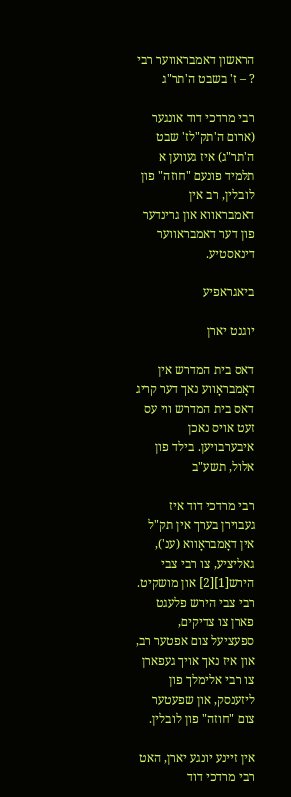הראשון דאמבראווער רבי
? – ז' בשבט ה'תר"ג

רבי מרדכי דוד אונגער (ארום ה'תק"לז' שבט ה'תר"ג) איז געווען א תלמיד פונעם "חוזה" פון לובלין, רב אין דאמבראווא און גרינדער פון דער דאמבראווער דינאסטיע.

ביאגראפיע

יוגנט יארן

דאס בית המדרש אין דאָמבראָווע נאך דער קריג
דאס בית המדרש ווי עס זעט אויס נאכן איבערבויען. בילד פון אלול, תשע"ב

רבי מרדכי דוד איז געבוירן בערך אין תק"ל אין דאָמבראָווא (ענ'), גאליציע, צו רבי צבי הירש[1][2] און מושקיט. רבי צבי הירש פלעגט פארן צו צדיקים, ספעציעל צום אפטער רב, און איז נאך אויך געפארן צו רבי אלימלך פון ליזענסק, און שפעטער צום "חוזה" פון לובלין.

אין זיינע יונגע יארן, האט רבי מרדכי דוד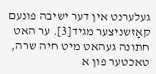געלערנט אין דער ישיבה פונעם קאָזשניצער מגיד[3]. ער האט חתונה געהאט מיט חיה שרה, טאכטער פון א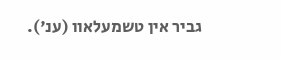גביר אין טשמעלאוו (ענ').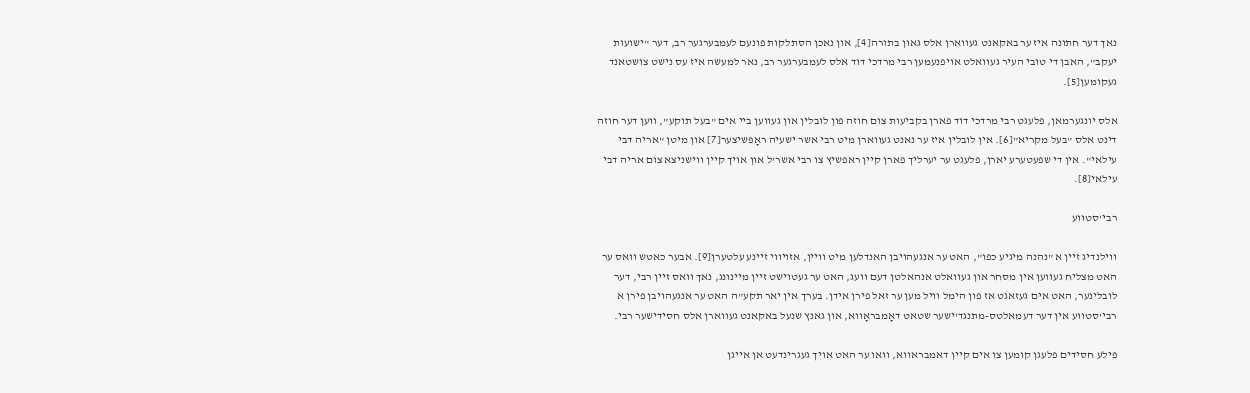נאך דער חתונה איז ער באקאנט געווארן אלס גאון בתורה[4], און נאכן הסתלקות פונעם לעמבערגער רב, דער "ישועות יעקב", האבן די טובי העיר געוואלט אויפנעמען רבי מרדכי דוד אלס לעמבערגער רב, נאר למעשה איז עס נישט צושטאנד געקומען[5].

אלס יונגערמאן, פלעגט רבי מרדכי דוד פארן בקביעות צום חוזה פון לובלין און געווען ביי אים "בעל תוקע", ווען דער חוזה דינט אלס "בעל מקריא"[6]. אין לובלין איז ער נאנט געווארן מיט רבי אשר ישעיה ראָפּשיצער[7] און מיטן "אריה דבי עילאי". אין די שפעטערע יארן, פלעגט ער יערליך פארן קיין ראפשיץ צו רבי אשר'ל און אויך קיין ווישניצא צום אריה דבי עילאי[8].

רבי'סטווע

ווילנדיג זיין א "נהנה מיגיע כפו", האט ער אנגעהויבן האנדלען מיט וויין, אזויווי זיינע עלטערן[9]. אבער כאטש וואס ער האט מצליח געווען אין מסחר און געוואלט אנהאלטן דעם וועג, האט ער געטוישט זיין מיינונג, נאך וואס זיין רבי, דער לובלינער, האט אים געזאגט אז פון הימל וויל מען ער זאל פירן אידן. בערך אין יאר תקע"ה האט ער אנגעהויבן פירן א רבי'סטווע אין דער דעמאלטס-מתנגד'ישער שטאט דאָמבראָווא, און גאנץ שנעל באקאנט געווארן אלס חסידישער רבי.

פילע חסידים פלעגן קומען צו אים קיין דאמבראווא, וואו ער האט אויך געגרינדעט אן אייגן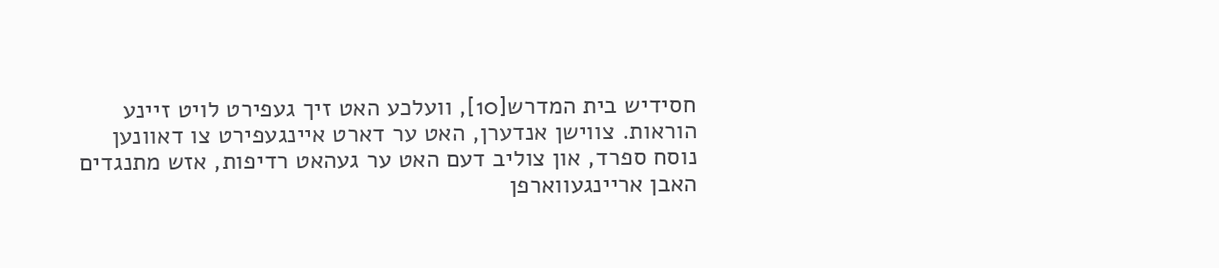חסידיש בית המדרש[10], וועלכע האט זיך געפירט לויט זיינע הוראות. צווישן אנדערן, האט ער דארט איינגעפירט צו דאוונען נוסח ספרד, און צוליב דעם האט ער געהאט רדיפות, אזש מתנגדים האבן אריינגעווארפן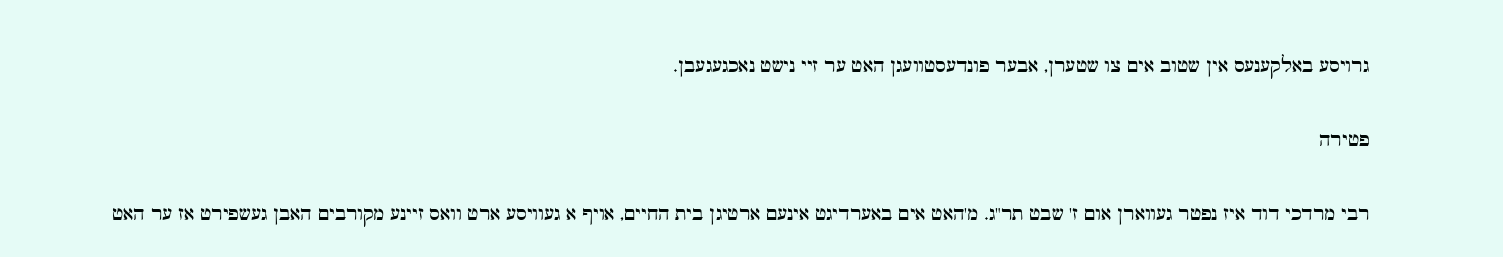גרויסע באלקענעס אין שטוב אים צו שטערן, אבער פונדעסטוועגן האט ער זיי נישט נאכגעגעבן.

פטירה

רבי מרדכי דוד איז נפטר געווארן אום ז' שבט תר"ג. מ'האט אים באערדיגט אינעם ארטיגן בית החיים, אויף א געוויסע ארט וואס זיינע מקורבים האבן געשפירט אז ער האט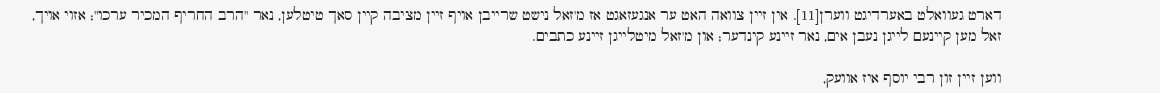דארט געוואלט באערדיגט ווערן[11]. אין זיין צוואה האט ער אנגעזאגט אז מ'זאל נישט שרייבן אויף זיין מציבה קיין סאך טיטלען, נאר "הרב החריף המכיר ערכו"; אזוי אויך, זאל מען קיינעם לייגן נעבן אים, נאר זיינע קינדער; און מ'זאל מיטלייגן זיינע כתבים.

ווען זיין זון רבי יוסף איז אוועק,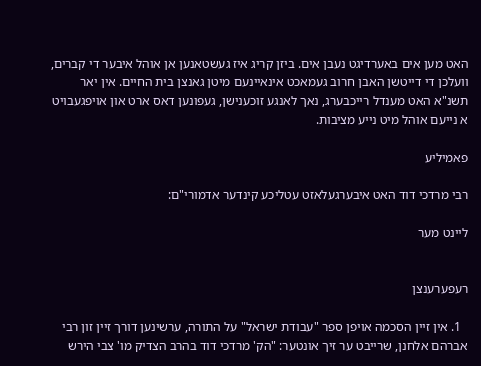האט מען אים באערדיגט נעבן אים. ביזן קריג איז געשטאנען אן אוהל איבער די קברים, וועלכן די דייטשן האבן חרוב געמאכט אינאיינעם מיטן גאנצן בית החיים. אין יאר תשנ"א האט מענדל רייכבערג, נאך לאנגע זוכענישן, געפונען דאס ארט און אויפגעבויט א נייעם אוהל מיט נייע מציבות.

פאמיליע

רבי מרדכי דוד האט איבערגעלאזט עטליכע קינדער אדמורי"ם:

ליינט מער


רעפערענצן

  1. אין זיין הסכמה אויפן ספר "עבודת ישראל" על התורה, ערשינען דורך זיין זון רבי אברהם אלחנן, שרייבט ער זיך אונטער: "הק' מרדכי דוד בהרב הצדיק מו' צבי הירש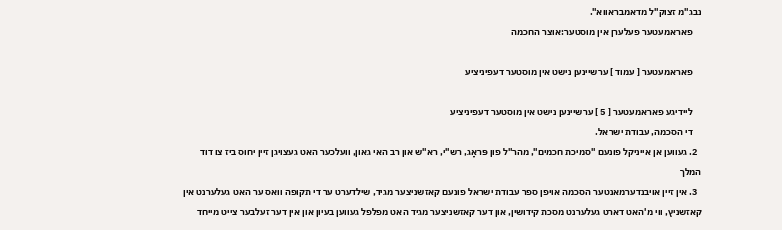נבג"מ זצוק"ל מדאמבראווא".
    פאראמעטער פעלערן אין מוסטער:אוצר החכמה

    פאראמעטער [ עמוד ] ערשיינען נישט אין מוסטער דעפיניציע

    ליידיגע פאראמעטער [ 5 ] ערשיינען נישט אין מוסטער דעפיניציע
    די הסכמה, עבודת ישראל.
  2. געווען אן אייניקל פונעם "סמיכת חכמים", מהר"ל פון פּראָג, רש"י, רא"ש און רב האי גאון, וועלכער האט געצויגן זיין יחוס ביז צו דוד המלך
  3. אין זיין אויבנדערמאנטער הסכמה אויפן ספר עבודת ישראל פונעם קאזשניצער מגיד, שילדערט ער די תקופה וואס ער האט געלערנט אין קאזשניץ, ווי מ'האט דארט געלערנט מסכת קידושין, און דער קאזשניצער מגיד האט מפלפל געווען בעיון און אין דער זעלבער צייט מייחד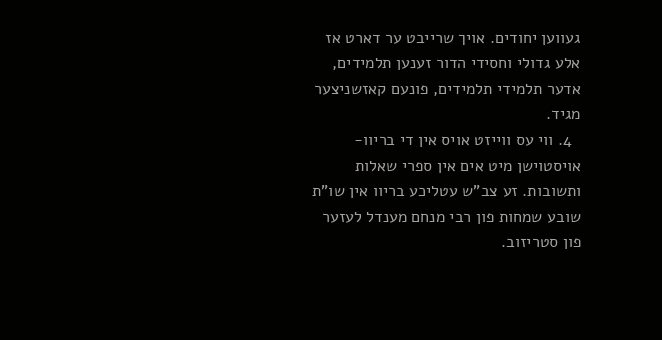געווען יחודים. אויך שרייבט ער דארט אז אלע גדולי וחסידי הדור זענען תלמידים, אדער תלמידי תלמידים, פונעם קאזשניצער מגיד.
  4. ווי עס ווייזט אויס אין די בריוו-אויסטוישן מיט אים אין ספרי שאלות ותשובות. זע צב"ש עטליכע בריוו אין שו"ת שובע שמחות פון רבי מנחם מענדל לעזער פון סטריזוב.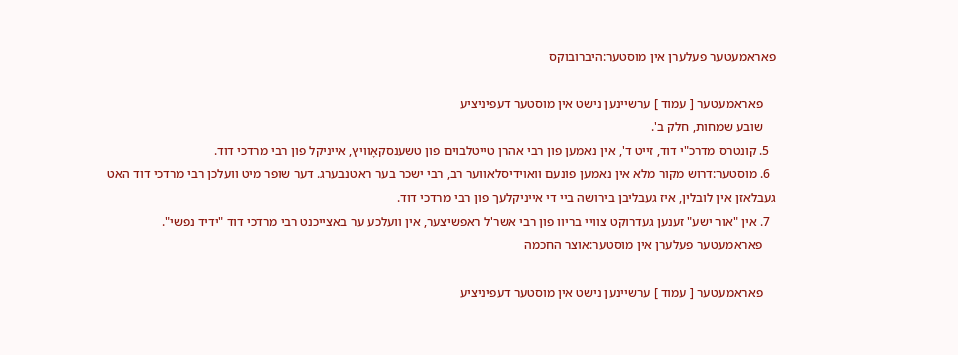פאראמעטער פעלערן אין מוסטער:היברובוקס

    פאראמעטער [ עמוד ] ערשיינען נישט אין מוסטער דעפיניציע
    שובע שמחות, חלק ב'.
  5. קונטרס מדרכ"י דוד, זייט ד', אין נאמען פון רבי אהרן טייטלבוים פון טשענסקאָוויץ, אייניקל פון רבי מרדכי דוד.
  6. מוסטער:דרוש מקור מלא אין נאמען פונעם וואוידיסלאווער רב, רבי ישכר בער ראטנבערג. דער שופר מיט וועלכן רבי מרדכי דוד האט געבלאזן אין לובלין, איז געבליבן בירושה ביי די אייניקלעך פון רבי מרדכי דוד.
  7. אין "אור ישע" זענען געדרוקט צוויי בריוו פון רבי אשר'ל ראפשיצער, אין וועלכע ער באצייכנט רבי מרדכי דוד "ידיד נפשי".
    פאראמעטער פעלערן אין מוסטער:אוצר החכמה

    פאראמעטער [ עמוד ] ערשיינען נישט אין מוסטער דעפיניציע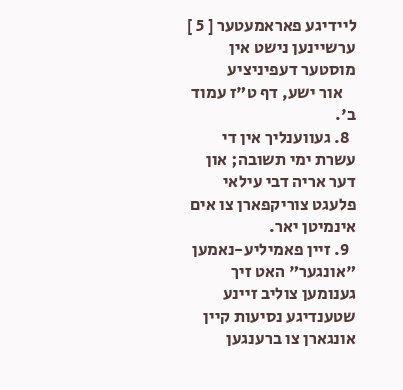ליידיגע פאראמעטער [ 5 ] ערשיינען נישט אין מוסטער דעפיניציע
    אור ישע, דף ט"ז עמוד ב'.
  8. געווענליך אין די עשרת ימי תשובה; און דער אריה דבי עילאי פלעגט צוריקפארן צו אים אינמיטן יאר.
  9. זיין פאמיליע-נאמען "אונגער" האט זיך גענומען צוליב זיינע שטענדיגע נסיעות קיין אונגארן צו ברענגען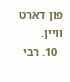פון דארט וויין.
  10. רבי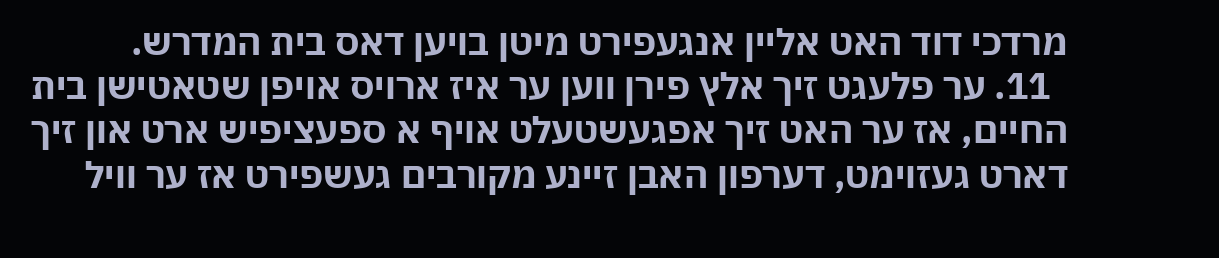מרדכי דוד האט אליין אנגעפירט מיטן בויען דאס בית המדרש.
  11. ער פלעגט זיך אלץ פירן ווען ער איז ארויס אויפן שטאטישן בית החיים, אז ער האט זיך אפגעשטעלט אויף א ספעציפיש ארט און זיך דארט געזוימט, דערפון האבן זיינע מקורבים געשפירט אז ער וויל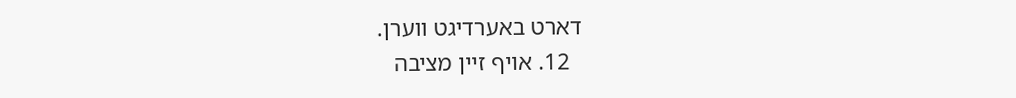דארט באערדיגט ווערן.
  12. אויף זיין מציבה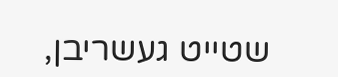שטייט געשריבן,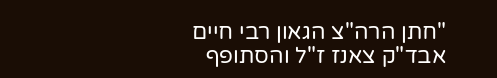"חתן הרה"צ הגאון רבי חיים אבד"ק צאנז ז"ל והסתופף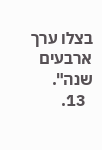בצלו ערך ארבעים שנה".
  13.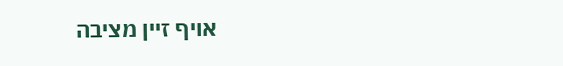אויף זיין מציבה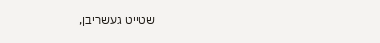שטייט געשריבן,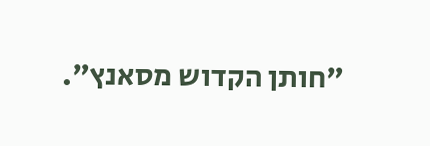"חותן הקדוש מסאנץ".